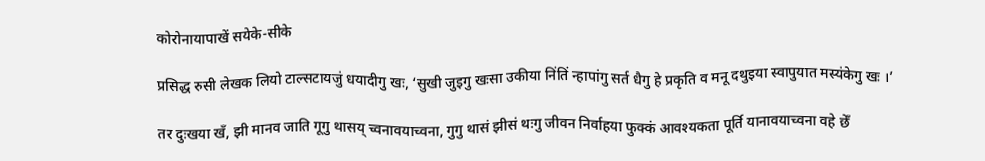कोरोनायापाखें सयेके-सीके

प्रसिद्ध रुसी लेखक लियो टाल्सटायजुं धयादीगु खः, ‘सुखी जुइगु खःसा उकीया निंतिं न्हापांगु सर्त धैगु हे प्रकृति व मनू दथुइया स्वापुयात मस्यंकेगु खः ।’

तर दुःखया खँ, झी मानव जाति गूगु थासय् च्वनावयाच्वना, गुगु थासं झीसं थःगु जीवन निर्वाहया फुक्कं आवश्यकता पूर्ति यानावयाच्वना वहे छेँ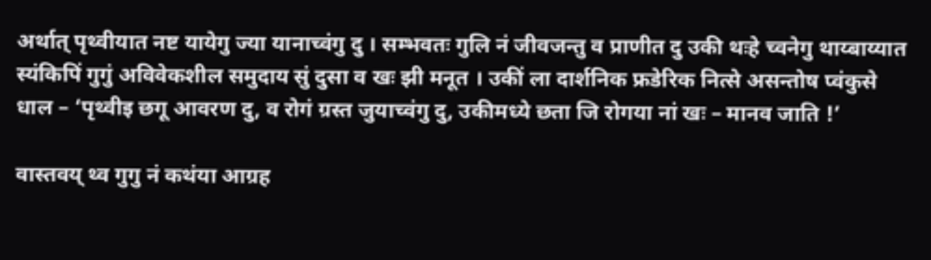अर्थात् पृथ्वीयात नष्ट यायेगु ज्या यानाच्वंगु दु । सम्भवतः गुलि नं जीवजन्तु व प्राणीत दु उकी थःहे च्वनेगु थाय्बाय्यात स्यंकिपिं गुगुं अविवेकशील समुदाय सुं दुसा व खः झी मनूत । उकीं ला दार्शनिक फ्रडेरिक नित्से असन्तोष प्वंकुसे धाल – ‘पृथ्वीइ छगू आवरण दु, व रोगं ग्रस्त जुयाच्वंगु दु, उकीमध्ये छता जि रोगया नां खः – मानव जाति !’

वास्तवय् थ्व गुगु नं कथंया आग्रह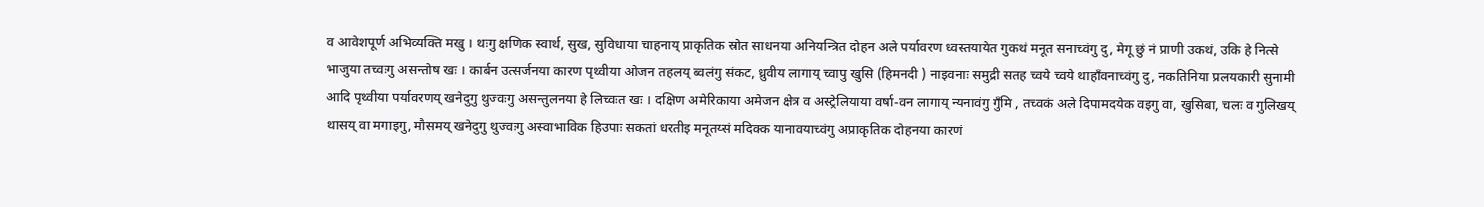व आवेशपूर्ण अभिव्यक्ति मखु । थःगु क्षणिक स्वार्थ, सुख, सुविधाया चाहनाय् प्राकृतिक स्रोत साधनया अनियन्त्रित दोहन अले पर्यावरण ध्वस्तयायेत गुकथं मनूत सनाच्वंगु दु, मेगू छुं नं प्राणी उकथं, उकि हे नित्से भाजुया तच्वःगु असन्तोष खः । कार्बन उत्सर्जनया कारण पृथ्वीया ओजन तहलय् ब्वलंगु संकट, ध्रुवीय लागाय् च्वापु खुसि (हिमनदी ) नाइवनाः समुद्री सतह च्वये च्वये थाहाँवनाच्वंगु दु, नकतिनिया प्रलयकारी सुनामी आदि पृथ्वीया पर्यावरणय् खनेदुगु थुज्वःगु असन्तुलनया हे लिच्वःत खः । दक्षिण अमेरिकाया अमेजन क्षेत्र व अस्ट्रेलियाया वर्षा-वन लागाय् न्यनावंगु गुँमि , तच्वकं अले दिपामदयेक वइगु वा, खुसिबा, चलः व गुलिखय् थासय् वा मगाइगु, मौसमय् खनेदुगु थुज्वःगु अस्वाभाविक हिउपाः सकतां धरतीइ मनूतय्सं मदिक्क यानावयाच्वंगु अप्राकृतिक दोहनया कारणं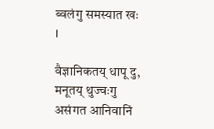ब्वलंगु समस्यात खः ।

वैज्ञानिकतय् धापू दु, मनूतय् थुज्वःगु असंगत आनिवानिं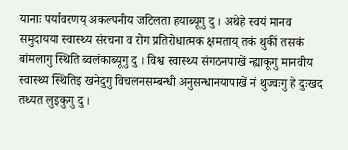यानाः पर्यावरणय् अकल्पनीय जटिलता हयाब्यूगु दु । अथेहे स्वयं मानव समुदायया स्वास्थ्य संरचना व रोग प्रतिरोधात्मक क्षमताय् तकं थुकीं तसकं बांमलागु स्थिति ब्वलंकाब्यूगु दु । विश्व स्वास्थ्य संगठनपाखें न्ह्याकूगु मानवीय स्वास्थ्य स्थितिइ खनेदुगु विचलनसम्बन्धी अनुसन्धानयापाखें नं थुज्वःगु हे दुःखद तथ्यत लुइकुगु दु ।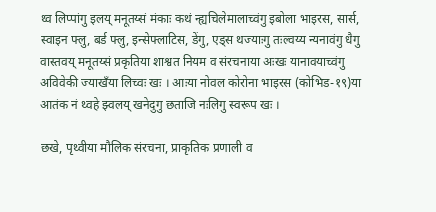थ्व लिप्पांगु इलय् मनूतय्सं मंकाः कथं न्ह्यचिलेमालाच्वंगु इबोला भाइरस, सार्स, स्वाइन फ्लु, बर्ड फ्लु, इन्सेफ्लाटिस, डेंगु, एड्स थज्याःगु तःल्वय्य न्यनावंगु धैगु वास्तवय् मनूतय्सं प्रकृतिया शाश्वत नियम व संरचनाया अःखः यानावयाच्वंगु अविवेकी ज्याखँया लिच्वः खः । आःया नोवल कोरोना भाइरस (कोभिड-१९)या आतंक नं थ्वहे झ्वलय् खनेदुगु छताजि नःलिगु स्वरूप खः ।

छखे, पृथ्वीया मौलिक संरचना, प्राकृतिक प्रणाली व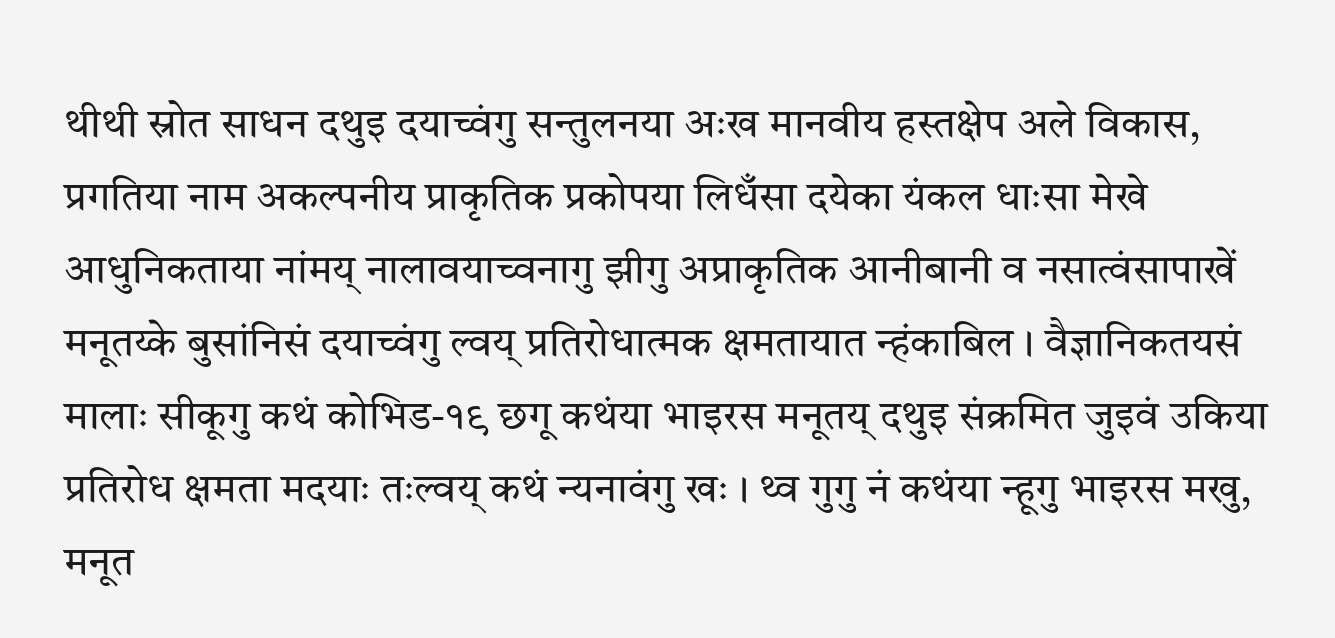थीथी स्रोत साधन दथुइ दयाच्वंगु सन्तुलनया अःख मानवीय हस्तक्षेप अले विकास, प्रगतिया नाम अकल्पनीय प्राकृतिक प्रकोपया लिधँसा दयेका यंकल धाःसा मेखे आधुनिकताया नांमय् नालावयाच्वनागु झीगु अप्राकृतिक आनीबानी व नसात्वंसापाखें मनूतय्के बुसांनिसं दयाच्वंगु ल्वय् प्रतिरोधात्मक क्षमतायात न्हंकाबिल । वैज्ञानिकतयसं मालाः सीकूगु कथं कोभिड-१९ छगू कथंया भाइरस मनूतय् दथुइ संक्रमित जुइवं उकिया प्रतिरोध क्षमता मदयाः तःल्वय् कथं न्यनावंगु खः । थ्व गुगु नं कथंया न्हूगु भाइरस मखु, मनूत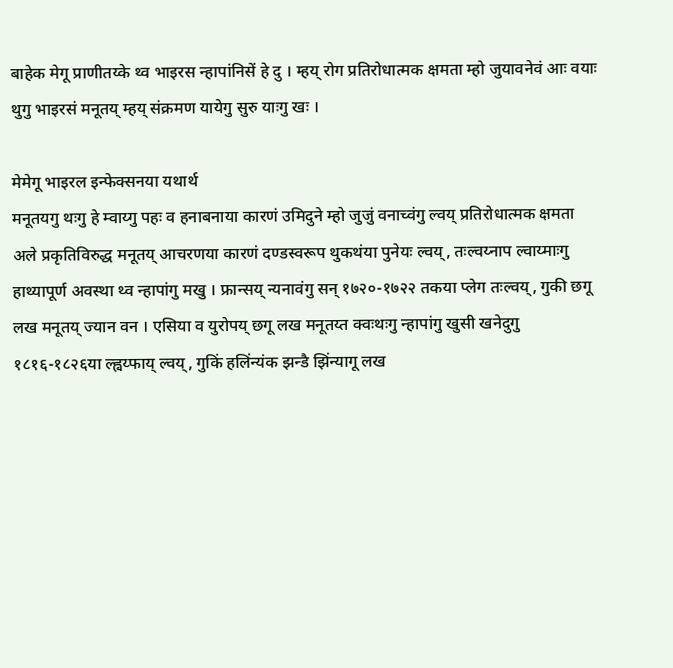बाहेक मेगू प्राणीतय्के थ्व भाइरस न्हापांनिसें हे दु । म्हय् रोग प्रतिरोधात्मक क्षमता म्हो जुयावनेवं आः वयाः थुगु भाइरसं मनूतय् म्हय् संक्रमण यायेगु सुरु याःगु खः ।

मेमेगू भाइरल इन्फेक्सनया यथार्थ
मनूतयगु थःगु हे म्वाय्गु पहः व हनाबनाया कारणं उमिदुने म्हो जुजुं वनाच्वंगु ल्वय् प्रतिरोधात्मक क्षमता अले प्रकृतिविरुद्ध मनूतय् आचरणया कारणं दण्डस्वरूप थुकथंया पुनेयः ल्वय्, तःल्वय्नाप ल्वाय्माःगु हाथ्यापूर्ण अवस्था थ्व न्हापांगु मखु । फ्रान्सय् न्यनावंगु सन् १७२०-१७२२ तकया प्लेग तःल्वय्, गुकी छगू लख मनूतय् ज्यान वन । एसिया व युरोपय् छगू लख मनूतय्त क्वःथःगु न्हापांगु खुसी खनेदुगु १८१६-१८२६या ल्ह्वय्फाय् ल्वय्, गुकिं हलिंन्यंक झन्डै झिंन्यागू लख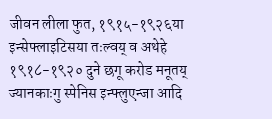जीवन लीला फुत, १९१५-१९२६या इन्सेफ्लाइटिसया तःल्वय् व अथेहे १९१८-१९२० दुने छगू करोड मनूतय् ज्यानकाःगु स्पेनिस इन्फ्लुएन्जा आदि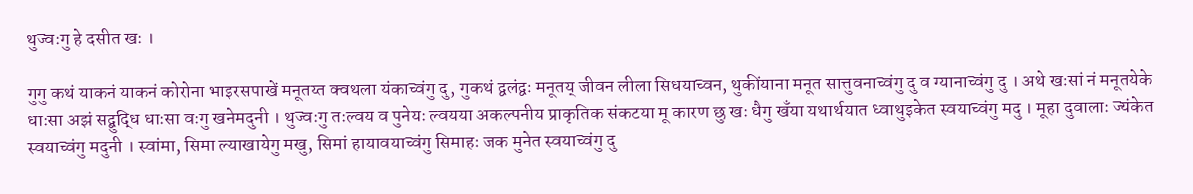थुज्वःगु हे दसीत खः ।

गुगु कथं याकनं याकनं कोरोना भाइरसपाखें मनूतय्त क्वथला यंकाच्वंगु दु, गुकथं द्वलंद्वः मनूतय् जीवन लीला सिधयाच्वन, थुकींयाना मनूत सात्तुवनाच्वंगु दु व ग्यानाच्वंगु दु । अथे खःसां नं मनूतयेके धाःसा अझं सद्बुद्धि धाःसा वःगु खनेमदुनी । थुज्वःगु तःल्वय व पुनेयः ल्वयया अकल्पनीय प्राकृतिक संकटया मू कारण छु खः धैगु खँया यथार्थयात ध्वाथुइकेत स्वयाच्वंगु मदु । मूहा दुवालाः ज्यंकेत स्वयाच्वंगु मदुनी । स्वांमा, सिमा ल्याखायेगु मखु, सिमां हायावयाच्वंगु सिमाहः जक मुनेत स्वयाच्वंगु दु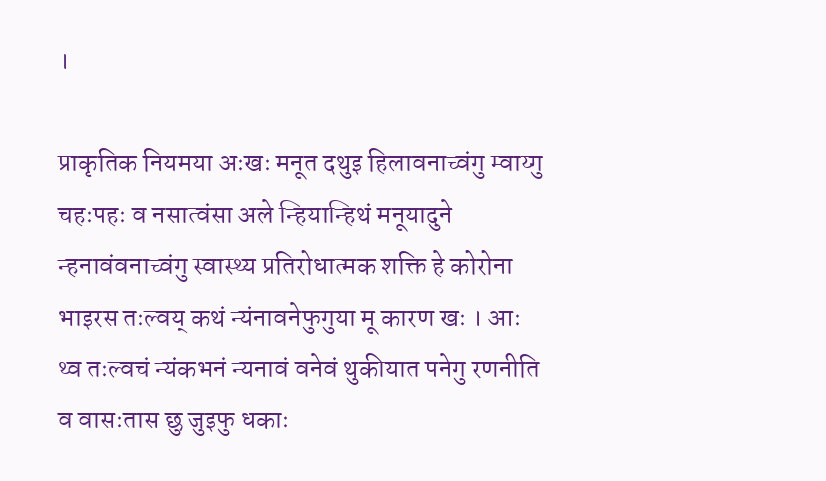।

प्राकृतिक नियमया अःखः मनूत दथुइ हिलावनाच्वंगु म्वाय्गु चहःपहः व नसात्वंसा अले न्हियान्हिथं मनूयादुने न्हनावंवनाच्वंगु स्वास्थ्य प्रतिरोधात्मक शक्ति हे कोरोना भाइरस तःल्वय् कथं न्यंनावनेफुगुया मू कारण खः । आः थ्व तःल्वचं न्यंकभनं न्यनावं वनेवं थुकीयात पनेगु रणनीति व वासःतास छु जुइफु धकाः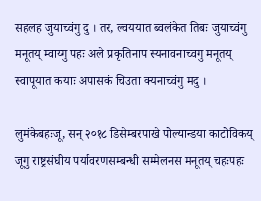सहलह जुयाच्वंगु दु । तर, ल्वययात ब्वलंकेत तिबः जुयाच्वंगु मनूतय् म्वाय्गु पहः अले प्रकृतिनाप स्यनावनाच्वगु मनूतय् स्वापूयात कयाः अपासकं चिउता क्यनाच्वंगु मदु ।

लुमंकेबहःजू, सन् २०१८ डिसेम्बरपाखे पोल्यान्डया काटोविकय् जूगु राष्ट्रसंघीय पर्यावरणसम्बन्धी सम्मेलनस मनूतय् चहःपहः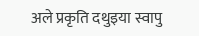अले प्रकृति दथुइया स्वापु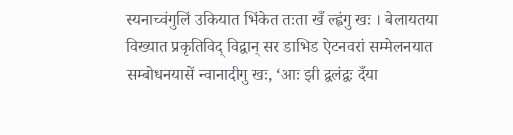स्यनाच्वंगुलिं उकियात भिंकेत तःता खँ ल्ह्वंगु खः । बेलायतया विख्यात प्रकृतिविद् विद्वान् सर डाभिड ऐटनवरां सम्मेलनयात सम्बोधनयासें न्वानादीगु खः, ‘आः झी द्वलंद्वः दँया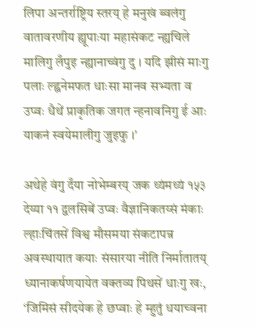लिपा अन्तर्राष्ट्रिय स्तरय् हे मनुखं ब्वलंगु वातावरणीय ह्यूपाःया महासंकट न्ह्यचिले मालिगु लँपुइ न्ह्यानाच्वंगु दु । यदि झीसं माःगु पलाः ल्ह्वनेमफत धाःसा मानव सभ्यता व उप्वः धैथें प्राकृतिक जगत न्हनावनिगु ई आः याकनं स्वयेमालीगु जुइफु ।’

अथेहे वंगु दँया नोभेम्बरय् जक थ्यंमथ्यं १५३ देय्या ११ द्वलसिबें उप्वः वैज्ञानिकतय्सं मंकाः ल्हाःचिंतसें विश्व मौसमया संकटापन्न अवस्थायात कयाः संसारया नीति निर्मातातय् ध्यानाकर्षणयायेत वक्तव्य पिथसें धाःगु खः, ‘जिमिसं सीदयेक हे छप्वाः हे म्हुतुं धयाच्वना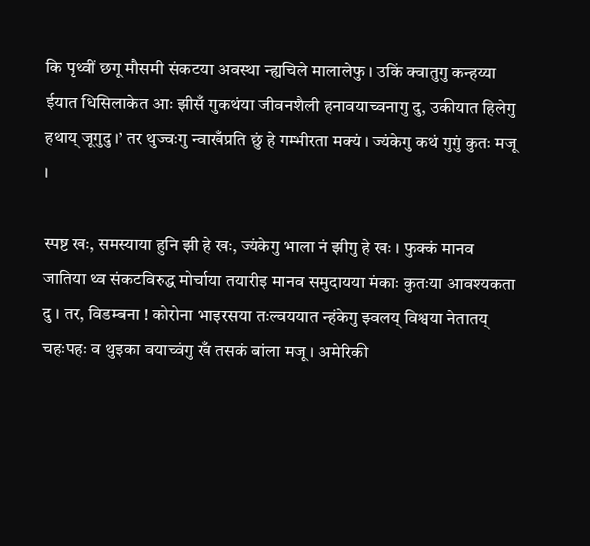कि पृथ्वीं छगू मौसमी संकटया अवस्था न्ह्यचिले मालालेफु । उकिं क्वातुगु कन्हय्या ईयात धिसिलाकेत आः झीसँ गुकथंया जीवनशैली हनावयाच्वनागु दु, उकीयात हिलेगु हथाय् जूगुदु ।’ तर थुज्वःगु न्वाखँप्रति छुं हे गम्भीरता मक्यं । ज्यंकेगु कथं गुगुं कुतः मजू ।

स्पष्ट खः, समस्याया हुनि झी हे खः, ज्यंकेगु भाला नं झीगु हे खः । फुक्कं मानव जातिया थ्व संकटविरुद्ध मोर्चाया तयारीइ मानव समुदायया मंकाः कुतःया आवश्यकता दु । तर, विडम्बना ! कोरोना भाइरसया तःल्वययात न्हंकेगु झ्वलय् विश्वया नेतातय् चहःपहः व थुइका वयाच्वंगु खँ तसकं बांला मजू । अमेरिकी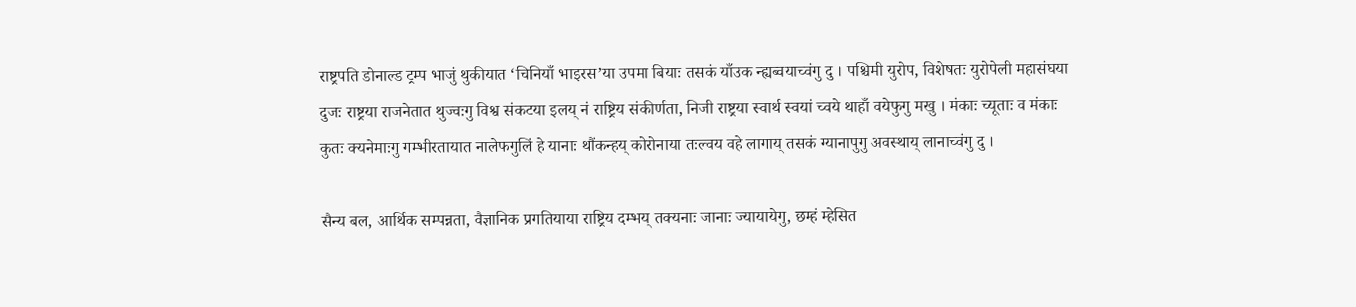राष्ट्रपति डोनाल्ड ट्रम्प भाजुं थुकीयात ‘चिनियाँ भाइरस’या उपमा बियाः तसकं याँउक न्ह्यब्वयाच्वंगु दु । पश्चिमी युरोप, विशेषतः युरोपेली महासंघया दुजः राष्ट्रया राजनेतात थुज्वःगु विश्व संकटया इलय् नं राष्ट्रिय संकीर्णता, निजी राष्ट्रया स्वार्थ स्वयां च्वये थाहाँ वयेफुगु मखु । मंकाः च्यूताः व मंकाः कुतः क्यनेमाःगु गम्भीरतायात नालेफगुलिं हे यानाः थौंकन्हय् कोरोनाया तःल्वय वहे लागाय् तसकं ग्यानापुगु अवस्थाय् लानाच्वंगु दु ।

सैन्य बल, आर्थिक सम्पन्नता, वैज्ञानिक प्रगतियाया राष्ट्रिय दम्भय् तक्यनाः जानाः ज्यायायेगु, छम्हं म्हेसित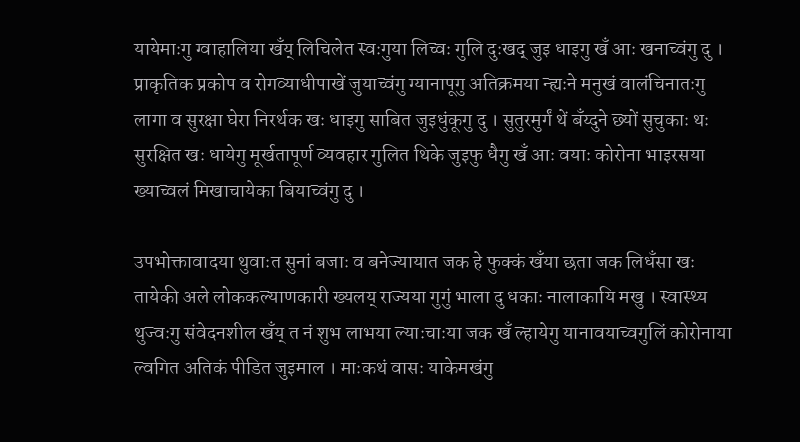यायेमाःगु ग्वाहालिया खँय् लिचिलेत स्वःगुया लिच्वः गुलि दुःखद् जुइ धाइगु खँ आः खनाच्वंगु दु । प्राकृतिक प्रकोप व रोगव्याधीपाखें जुयाच्वंगु ग्यानापूगु अतिक्रमया न्ह्यःने मनुखं वालंचिनातःगु लागा व सुरक्षा घेरा निरर्थक खः धाइगु साबित जुइधुंकूगु दु । सुतुरमुर्गं थें बँय्दुने छ्यों सुचुकाः थः सुरक्षित खः धायेगु मूर्खतापूर्ण व्यवहार गुलित थिके जुइफु धैगु खँ आः वयाः कोरोना भाइरसया ख्याच्वलं मिखाचायेका बियाच्वंगु दु ।

उपभोक्तावादया थुवाःत सुनां बजाः व बनेज्यायात जक हे फुक्कं खँया छता जक लिधँसा खः तायेकी अले लोककल्याणकारी ख्यलय् राज्यया गुगुं भाला दु धकाः नालाकायि मखु । स्वास्थ्य थुज्वःगु संवेदनशील खँय् त नं शुभ लाभया ल्याःचाःया जक खँ ल्हायेगु यानावयाच्वगुलिं कोरोनाया ल्वगित अतिकं पीडित जुइमाल । माःकथं वासः याकेमखंगु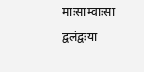माःसाम्वाःसा द्वलंद्वःया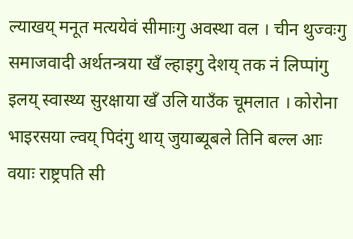ल्याखय् मनूत मत्ययेवं सीमाःगु अवस्था वल । चीन थुज्वःगु समाजवादी अर्थतन्त्रया खँ ल्हाइगु देशय् तक नं लिप्पांगु इलय् स्वास्थ्य सुरक्षाया खँ उलि याउँक चूमलात । कोरोना भाइरसया ल्वय् पिदंगु थाय् जुयाब्यूबले तिनि बल्ल आः वयाः राष्ट्रपति सी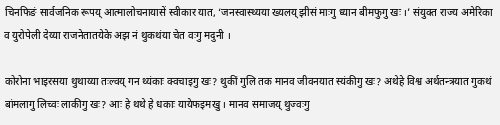चिनफिङं सार्वजनिक रूपय् आत्मालोचनायासें स्वीकार यात, ‘जनस्वास्थ्यया ख्यलय् झीसं माःगु ध्यान बीमफुगु खः ।’ संयुक्त राज्य अमेरिका व युरोपेली देय्या राजनेतातयेके अझ नं थुकथंया चेत वःगु मदुनी ।

कोरोना भाइरसया थुथाय्या तःल्वय् गन थ्यंकाः क्वचाइगु खः? थुकीं गुलि तक मानव जीवनयात स्यंकीगु खः? अथेहे विश्व अर्थतन्त्रयात गुकथं बांमलागु लिच्वः लाकीगु खः? आः हे थथे हे धकाः यायेफइमखु । मानव समाजय् थुज्वःगु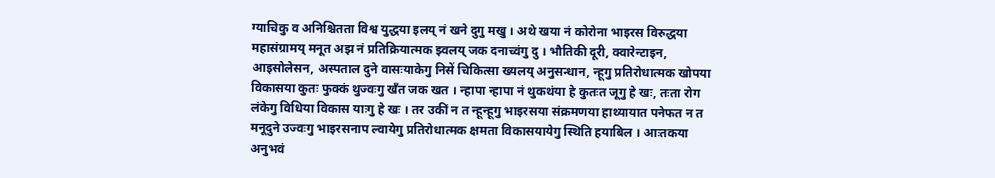ग्याचिकु व अनिश्चितता विश्व युद्धया इलय् नं खने दुगु मखु । अथे खया नं कोरोना भाइरस विरुद्धया महासंग्रामय् मनूत अझ नं प्रतिक्रियात्मक झ्वलय् जक दनाच्वंगु दु । भौतिकी दूरी, क्वारेन्टाइन, आइसोलेसन, अस्पताल दुने वासःयाकेगु निसें चिकित्सा ख्यलय् अनुसन्धान, न्हूगु प्रतिरोधात्मक खोपया विकासया कुतः फुक्कं थुज्वःगु खँत जक खत । न्हापा न्हापा नं थुकथंया हे कुतःत जूगु हे खः, तःता रोग लंकेगु विधिया विकास याःगु हे खः । तर उकीं न त न्हून्हूगु भाइरसया संक्रमणया हाथ्यायात पनेफत न त मनूदुने उज्वःगु भाइरसनाप ल्वायेगु प्रतिरोधात्मक क्षमता विकासयायेगु स्थिति हयाबिल । आःतकया अनुभवं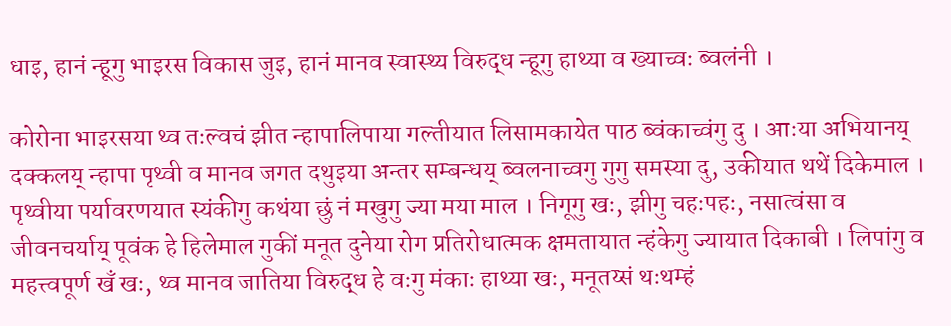धाइ, हानं न्हूगु भाइरस विकास जुइ, हानं मानव स्वास्थ्य विरुद्ध न्हूगु हाथ्या व ख्याच्वः ब्वलंनी ।

कोरोना भाइरसया थ्व तःल्वचं झीत न्हापालिपाया गल्तीयात लिसामकायेत पाठ ब्वंकाच्वंगु दु । आःया अभियानय् दक्कलय् न्हापा पृथ्वी व मानव जगत दथुइया अन्तर सम्बन्धय् ब्वलनाच्वगु गुगु समस्या दु, उकीयात थथें दिकेमाल । पृथ्वीया पर्यावरणयात स्यंकीगु कथंया छुं नं मखुगु ज्या मया माल । निगूगु खः, झीगु चहःपहः, नसात्वंसा व जीवनचर्याय् पूवंक हे हिलेमाल गुकीं मनूत दुनेया रोग प्रतिरोधात्मक क्षमतायात न्हंकेगु ज्यायात दिकाबी । लिपांगु व महत्त्वपूर्ण खँ खः, थ्व मानव जातिया विरुद्ध हे वःगु मंकाः हाथ्या खः, मनूतय्सं थःथम्हं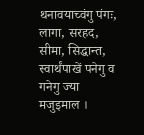थनावयाच्वंगु पंगः, लागा, सरहद, सीमा, सिद्धान्त, स्वार्थंपाखें पनेगु व गनेगु ज्या मजुइमाल ।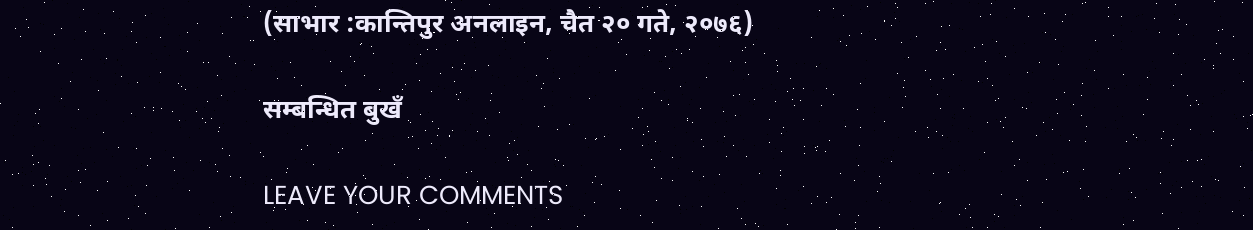(साभार :कान्तिपुर अनलाइन, चैत २० गते, २०७६)

सम्बन्धित बुखँ

LEAVE YOUR COMMENTS